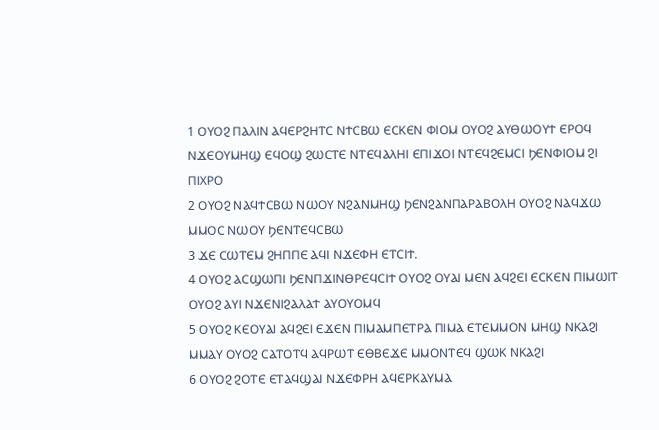1 ⲞⲨⲞϨ ⲠⲀⲖⲒⲚ ⲀϤⲈⲢϨⲎⲦⲤ ⲚϮⲤⲂⲰ ⲈⲤⲔⲈⲚ ⲪⲒⲞⲘ ⲞⲨⲞϨ ⲀⲨⲐⲰⲞⲨϮ ⲈⲢⲞϤ ⲚϪⲈⲞⲨⲘⲎϢ ⲈϤⲞϢ ϨⲰⲤⲦⲈ ⲚⲦⲈϤⲀⲖⲎⲒ ⲈⲠⲒϪⲞⲒ ⲚⲦⲈϤϨⲈⲘⲤⲒ ϦⲈⲚⲪⲒⲞⲘ ϨⲒ ⲠⲒⲬⲢⲞ
2 ⲞⲨⲞϨ ⲚⲀϤϮⲤⲂⲰ ⲚⲰⲞⲨ ⲚϨⲀⲚⲘⲎϢ ϦⲈⲚϨⲀⲚⲠⲀⲢⲀⲂⲞⲖⲎ ⲞⲨⲞϨ ⲚⲀϤϪⲰ ⲘⲘⲞⲤ ⲚⲰⲞⲨ ϦⲈⲚⲦⲈϤⲤⲂⲰ
3 ϪⲈ ⲤⲰⲦⲈⲘ ϨⲎⲠⲠⲈ ⲀϤⲒ ⲚϪⲈⲪⲎ ⲈⲦⲤⲒϮ.
4 ⲞⲨⲞϨ ⲀⲤϢⲰⲠⲒ ϦⲈⲚⲠϪⲒⲚⲐⲢⲈϤⲤⲒϮ ⲞⲨⲞϨ ⲞⲨⲀⲒ ⲘⲈⲚ ⲀϤϨⲈⲒ ⲈⲤⲔⲈⲚ ⲠⲒⲘⲰⲒⲦ ⲞⲨⲞϨ ⲀⲨⲒ ⲚϪⲈⲚⲒϨⲀⲖⲀϮ ⲀⲨⲞⲨⲞⲘϤ
5 ⲞⲨⲞϨ ⲔⲈⲞⲨⲀⲒ ⲀϤϨⲈⲒ ⲈϪⲈⲚ ⲠⲒⲘⲀⲘⲠⲈⲦⲢⲀ ⲠⲒⲘⲀ ⲈⲦⲈⲘⲘⲞⲚ ⲘⲎϢ ⲚⲔⲀϨⲒ ⲘⲘⲀⲨ ⲞⲨⲞϨ ⲤⲀⲦⲞⲦϤ ⲀϤⲢⲰⲦ ⲈⲐⲂⲈϪⲈ ⲘⲘⲞⲚⲦⲈϤ ϢⲰⲔ ⲚⲔⲀϨⲒ
6 ⲞⲨⲞϨ ϨⲞⲦⲈ ⲈⲦⲀϤϢⲀⲒ ⲚϪⲈⲪⲢⲎ ⲀϤⲈⲢⲔⲀⲨⲘⲀ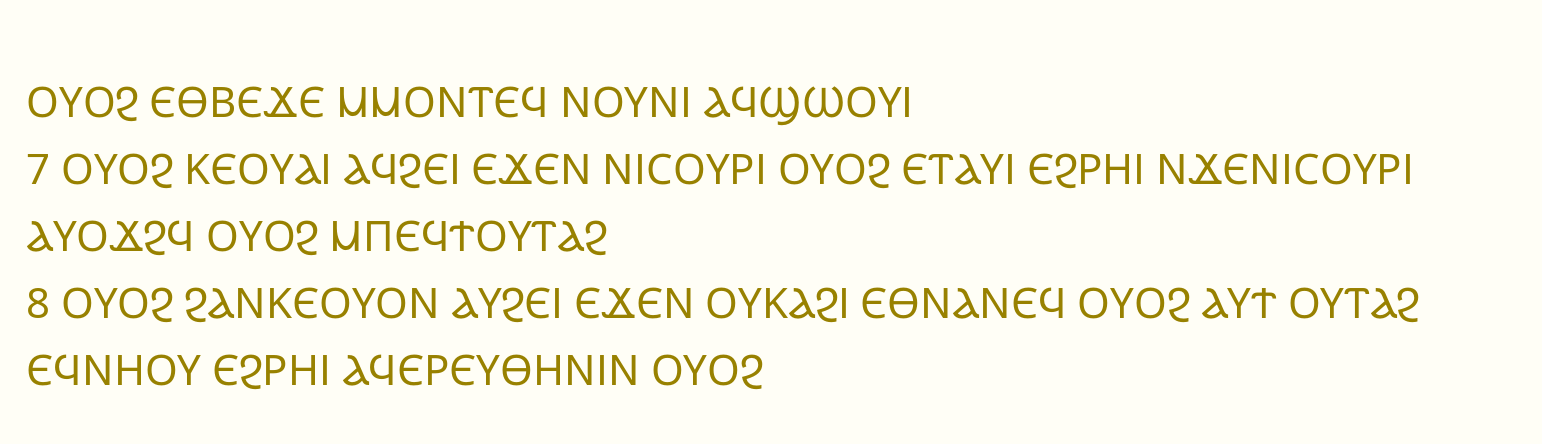ⲞⲨⲞϨ ⲈⲐⲂⲈϪⲈ ⲘⲘⲞⲚⲦⲈϤ ⲚⲞⲨⲚⲒ ⲀϤϢⲰⲞⲨⲒ
7 ⲞⲨⲞϨ ⲔⲈⲞⲨⲀⲒ ⲀϤϨⲈⲒ ⲈϪⲈⲚ ⲚⲒⲤⲞⲨⲢⲒ ⲞⲨⲞϨ ⲈⲦⲀⲨⲒ ⲈϨⲢⲎⲒ ⲚϪⲈⲚⲒⲤⲞⲨⲢⲒ ⲀⲨⲞϪϨϤ ⲞⲨⲞϨ ⲘⲠⲈϤϮⲞⲨⲦⲀϨ
8 ⲞⲨⲞϨ ϨⲀⲚⲔⲈⲞⲨⲞⲚ ⲀⲨϨⲈⲒ ⲈϪⲈⲚ ⲞⲨⲔⲀϨⲒ ⲈⲐⲚⲀⲚⲈϤ ⲞⲨⲞϨ ⲀⲨϮ ⲞⲨⲦⲀϨ ⲈϤⲚⲎⲞⲨ ⲈϨⲢⲎⲒ ⲀϤⲈⲢⲈⲨⲐⲎⲚⲒⲚ ⲞⲨⲞϨ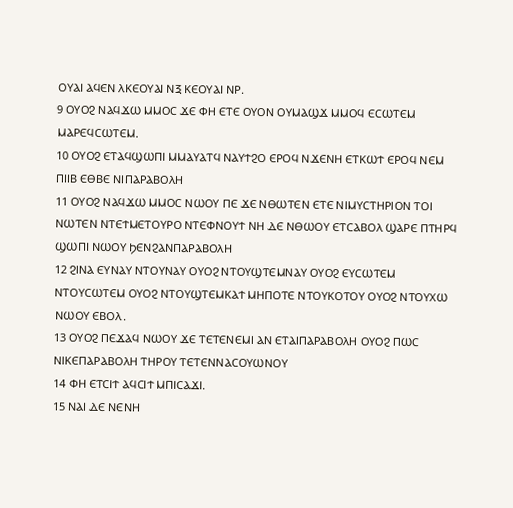ⲞⲨⲀⲒ ⲀϤⲈⲚ ⲖⲔⲈⲞⲨⲀⲒ ⲚⲜ ⲔⲈⲞⲨⲀⲒ ⲚⲢ.
9 ⲞⲨⲞϨ ⲚⲀϤϪⲰ ⲘⲘⲞⲤ ϪⲈ ⲪⲎ ⲈⲦⲈ ⲞⲨⲞⲚ ⲞⲨⲘⲀϢϪ ⲘⲘⲞϤ ⲈⲤⲰⲦⲈⲘ ⲘⲀⲢⲈϤⲤⲰⲦⲈⲘ.
10 ⲞⲨⲞϨ ⲈⲦⲀϤϢⲰⲠⲒ ⲘⲘⲀⲨⲀⲦϤ ⲚⲀⲨϮϨⲞ ⲈⲢⲞϤ ⲚϪⲈⲚⲎ ⲈⲦⲔⲰϮ ⲈⲢⲞϤ ⲚⲈⲘ ⲠⲒⲒⲂ ⲈⲐⲂⲈ ⲚⲒⲠⲀⲢⲀⲂⲞⲖⲎ
11 ⲞⲨⲞϨ ⲚⲀϤϪⲰ ⲘⲘⲞⲤ ⲚⲰⲞⲨ ⲠⲈ ϪⲈ ⲚⲐⲰⲦⲈⲚ ⲈⲦⲈ ⲚⲒⲘⲨⲤⲦⲎⲢⲒⲞⲚ ⲦⲞⲒ ⲚⲰⲦⲈⲚ ⲚⲦⲈϮⲘⲈⲦⲞⲨⲢⲞ ⲚⲦⲈⲪⲚⲞⲨϮ ⲚⲎ ⲆⲈ ⲚⲐⲰⲞⲨ ⲈⲦⲤⲀⲂⲞⲖ ϢⲀⲢⲈ ⲠⲦⲎⲢϤ ϢⲰⲠⲒ ⲚⲰⲞⲨ ϦⲈⲚϨⲀⲚⲠⲀⲢⲀⲂⲞⲖⲎ
12 ϨⲒⲚⲀ ⲈⲨⲚⲀⲨ ⲚⲦⲞⲨⲚⲀⲨ ⲞⲨⲞϨ ⲚⲦⲞⲨϢⲦⲈⲘⲚⲀⲨ ⲞⲨⲞϨ ⲈⲨⲤⲰⲦⲈⲘ ⲚⲦⲞⲨⲤⲰⲦⲈⲘ ⲞⲨⲞϨ ⲚⲦⲞⲨϢⲦⲈⲘⲔⲀϮ ⲘⲎⲠⲞⲦⲈ ⲚⲦⲞⲨⲔⲞⲦⲞⲨ ⲞⲨⲞϨ ⲚⲦⲞⲨⲬⲰ ⲚⲰⲞⲨ ⲈⲂⲞⲖ.
13 ⲞⲨⲞϨ ⲠⲈϪⲀϤ ⲚⲰⲞⲨ ϪⲈ ⲦⲈⲦⲈⲚⲈⲘⲒ ⲀⲚ ⲈⲦⲀⲒⲠⲀⲢⲀⲂⲞⲖⲎ ⲞⲨⲞϨ ⲠⲰⲤ ⲚⲒⲔⲈⲠⲀⲢⲀⲂⲞⲖⲎ ⲦⲎⲢⲞⲨ ⲦⲈⲦⲈⲚⲚⲀⲤⲞⲨⲰⲚⲞⲨ
14 ⲪⲎ ⲈⲦⲤⲒϮ ⲀϤⲤⲒϮ ⲘⲠⲒⲤⲀϪⲒ.
15 ⲚⲀⲒ ⲆⲈ ⲚⲈⲚⲎ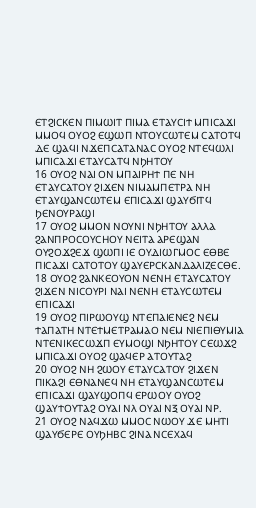ⲈⲦϨⲒⲤⲔⲈⲚ ⲠⲒⲘⲰⲒⲦ ⲠⲒⲘⲀ ⲈⲦⲀⲨⲤⲒϮ ⲘⲠⲒⲤⲀϪⲒ ⲘⲘⲞϤ ⲞⲨⲞϨ ⲈϢⲰⲠ ⲚⲦⲞⲨⲤⲰⲦⲈⲘ ⲤⲀⲦⲞⲦϤ ⲆⲈ ϢⲀϤⲒ ⲚϪⲈⲠⲤⲀⲦⲀⲚⲀⲤ ⲞⲨⲞϨ ⲚⲦⲈϤⲰⲖⲒ ⲘⲠⲒⲤⲀϪⲒ ⲈⲦⲀⲨⲤⲀⲦϤ ⲚϦⲎⲦⲞⲨ
16 ⲞⲨⲞϨ ⲚⲀⲒ ⲞⲚ ⲘⲠⲀⲒⲢⲎϮ ⲠⲈ ⲚⲎ ⲈⲦⲀⲨⲤⲀⲦⲞⲨ ϨⲒϪⲈⲚ ⲚⲒⲘⲀⲘⲠⲈⲦⲢⲀ ⲚⲎ ⲈⲦⲀⲨϢⲀⲚⲤⲰⲦⲈⲘ ⲈⲠⲒⲤⲀϪⲒ ϢⲀⲨϬⲒⲦϤ ϦⲈⲚⲞⲨⲢⲀϢⲒ
17 ⲞⲨⲞϨ ⲘⲘⲞⲚ ⲚⲞⲨⲚⲒ ⲚϦⲎⲦⲞⲨ ⲀⲖⲖⲀ ϨⲀⲚⲠⲢⲞⲤⲞⲨⲤⲎⲞⲨ ⲚⲈⲒⲦⲀ ⲀⲢⲈϢⲀⲚ ⲞⲨϨⲞϪϨⲈϪ ϢⲰⲠⲒ ⲒⲈ ⲞⲨⲆⲒⲰⲄⲘⲞⲤ ⲈⲐⲂⲈ ⲠⲒⲤⲀϪⲒ ⲤⲀⲦⲞⲦⲞⲨ ϢⲀⲨⲈⲢⲤⲔⲀⲚⲆⲀⲖⲒⲌⲈⲤⲐⲈ.
18 ⲞⲨⲞϨ ϨⲀⲚⲔⲈⲞⲨⲞⲚ ⲚⲈⲚⲎ ⲈⲦⲀⲨⲤⲀⲦⲞⲨ ϨⲒϪⲈⲚ ⲚⲒⲤⲞⲨⲢⲒ ⲚⲀⲒ ⲚⲈⲚⲎ ⲈⲦⲀⲨⲤⲰⲦⲈⲘ ⲈⲠⲒⲤⲀϪⲒ
19 ⲞⲨⲞϨ ⲠⲒⲢⲰⲞⲨϢ ⲚⲦⲈⲠⲀⲒⲈⲚⲈϨ ⲚⲈⲘ ϮⲀⲠⲀⲦⲎ ⲚⲦⲈϮⲘⲈⲦⲢⲀⲘⲀⲞ ⲚⲈⲘ ⲚⲒⲈⲠⲒⲐⲨⲘⲒⲀ ⲚⲦⲈⲚⲒⲔⲈⲤⲰϪⲠ ⲈⲨⲘⲞϢⲒ ⲚϦⲎⲦⲞⲨ ⲤⲈⲰϪϨ ⲘⲠⲒⲤⲀϪⲒ ⲞⲨⲞϨ ϢⲀϤⲈⲢ ⲀⲦⲞⲨⲦⲀϨ
20 ⲞⲨⲞϨ ⲚⲎ ϨⲰⲞⲨ ⲈⲦⲀⲨⲤⲀⲦⲞⲨ ϨⲒϪⲈⲚ ⲠⲒⲔⲀϨⲒ ⲈⲐⲚⲀⲚⲈϤ ⲚⲎ ⲈⲦⲀⲨϢⲀⲚⲤⲰⲦⲈⲘ ⲈⲠⲒⲤⲀϪⲒ ϢⲀⲨϢⲞⲠϤ ⲈⲢⲰⲞⲨ ⲞⲨⲞϨ ϢⲀⲨϮⲞⲨⲦⲀϨ ⲞⲨⲀⲒ ⲚⲖ ⲞⲨⲀⲒ ⲚⲜ ⲞⲨⲀⲒ ⲚⲢ.
21 ⲞⲨⲞϨ ⲚⲀϤϪⲰ ⲘⲘⲞⲤ ⲚⲰⲞⲨ ϪⲈ ⲘⲎⲦⲒ ϢⲀⲨϬⲈⲢⲈ ⲞⲨϦⲎⲂⲤ ϨⲒⲚⲀ ⲚⲤⲈⲬⲀϤ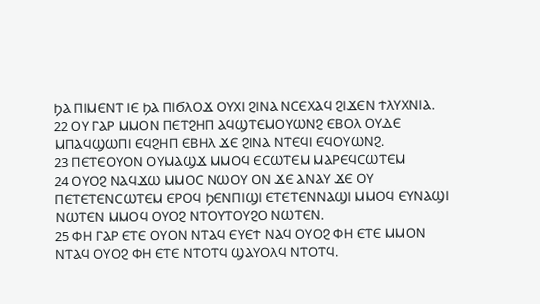ϦⲀ ⲠⲒⲘⲈⲚⲦ ⲒⲈ ϦⲀ ⲠⲒϬⲖⲞϪ ⲞⲨⲬⲒ ϨⲒⲚⲀ ⲚⲤⲈⲬⲀϤ ϨⲒϪⲈⲚ ϮⲖⲨⲬⲚⲒⲀ.
22 ⲞⲨ ⲄⲀⲢ ⲘⲘⲞⲚ ⲠⲈⲦϨⲎⲠ ⲀϤϢⲦⲈⲘⲞⲨⲰⲚϨ ⲈⲂⲞⲖ ⲞⲨⲆⲈ ⲘⲠⲀϤϢⲰⲠⲒ ⲈϤϨⲎⲠ ⲈⲂⲎⲖ ϪⲈ ϨⲒⲚⲀ ⲚⲦⲈϤⲒ ⲈϤⲞⲨⲰⲚϨ.
23 ⲠⲈⲦⲈⲞⲨⲞⲚ ⲞⲨⲘⲀϢϪ ⲘⲘⲞϤ ⲈⲤⲰⲦⲈⲘ ⲘⲀⲢⲈϤⲤⲰⲦⲈⲘ
24 ⲞⲨⲞϨ ⲚⲀϤϪⲰ ⲘⲘⲞⲤ ⲚⲰⲞⲨ ⲞⲚ ϪⲈ ⲀⲚⲀⲨ ϪⲈ ⲞⲨ ⲠⲈⲦⲈⲦⲈⲚⲤⲰⲦⲈⲘ ⲈⲢⲞϤ ϦⲈⲚⲠⲒϢⲒ ⲈⲦⲈⲦⲈⲚⲚⲀϢⲒ ⲘⲘⲞϤ ⲈⲨⲚⲀϢⲒ ⲚⲰⲦⲈⲚ ⲘⲘⲞϤ ⲞⲨⲞϨ ⲚⲦⲞⲨⲦⲞⲨϨⲞ ⲚⲰⲦⲈⲚ.
25 ⲪⲎ ⲄⲀⲢ ⲈⲦⲈ ⲞⲨⲞⲚ ⲚⲦⲀϤ ⲈⲨⲈϮ ⲚⲀϤ ⲞⲨⲞϨ ⲪⲎ ⲈⲦⲈ ⲘⲘⲞⲚ ⲚⲦⲀϤ ⲞⲨⲞϨ ⲪⲎ ⲈⲦⲈ ⲚⲦⲞⲦϤ ϢⲀⲨⲞⲖϤ ⲚⲦⲞⲦϤ.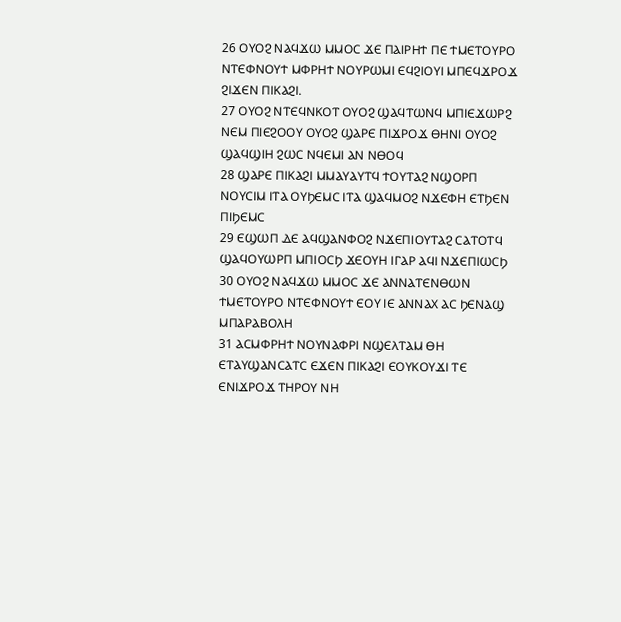26 ⲞⲨⲞϨ ⲚⲀϤϪⲰ ⲘⲘⲞⲤ ϪⲈ ⲠⲀⲒⲢⲎϮ ⲠⲈ ϮⲘⲈⲦⲞⲨⲢⲞ ⲚⲦⲈⲪⲚⲞⲨϮ ⲘⲪⲢⲎϮ ⲚⲞⲨⲢⲰⲘⲒ ⲈϤϨⲒⲞⲨⲒ ⲘⲠⲈϤϪⲢⲞϪ ϨⲒϪⲈⲚ ⲠⲒⲔⲀϨⲒ.
27 ⲞⲨⲞϨ ⲚⲦⲈϤⲚⲔⲞⲦ ⲞⲨⲞϨ ϢⲀϤⲦⲰⲚϤ ⲘⲠⲒⲈϪⲰⲢϨ ⲚⲈⲘ ⲠⲒⲈϨⲞⲞⲨ ⲞⲨⲞϨ ϢⲀⲢⲈ ⲠⲒϪⲢⲞϪ ⲐⲎⲚⲒ ⲞⲨⲞϨ ϢⲀϤϢⲒⲎ ϨⲰⲤ ⲚϤⲈⲘⲒ ⲀⲚ ⲚⲐⲞϤ
28 ϢⲀⲢⲈ ⲠⲒⲔⲀϨⲒ ⲘⲘⲀⲨⲀⲨⲦϤ ϮⲞⲨⲦⲀϨ ⲚϢⲞⲢⲠ ⲚⲞⲨⲤⲒⲘ ⲒⲦⲀ ⲞⲨϦⲈⲘⲤ ⲒⲦⲀ ϢⲀϤⲘⲞϨ ⲚϪⲈⲪⲎ ⲈⲦϦⲈⲚ ⲠⲒϦⲈⲘⲤ
29 ⲈϢⲰⲠ ⲆⲈ ⲀϤϢⲀⲚⲪⲞϨ ⲚϪⲈⲠⲒⲞⲨⲦⲀϨ ⲤⲀⲦⲞⲦϤ ϢⲀϤⲞⲨⲰⲢⲠ ⲘⲠⲒⲞⲤϦ ϪⲈⲞⲨⲎ ⲒⲄⲀⲢ ⲀϤⲒ ⲚϪⲈⲠⲒⲰⲤϦ
30 ⲞⲨⲞϨ ⲚⲀϤϪⲰ ⲘⲘⲞⲤ ϪⲈ ⲀⲚⲚⲀⲦⲈⲚⲐⲰⲚ ϮⲘⲈⲦⲞⲨⲢⲞ ⲚⲦⲈⲪⲚⲞⲨϮ ⲈⲞⲨ ⲒⲈ ⲀⲚⲚⲀⲬ ⲀⲤ ϦⲈⲚⲀϢ ⲘⲠⲀⲢⲀⲂⲞⲖⲎ
31 ⲀⲤⲘⲪⲢⲎϮ ⲚⲞⲨⲚⲀⲪⲢⲒ ⲚϢⲈⲖⲦⲀⲘ ⲐⲎ ⲈⲦⲀⲨϢⲀⲚⲤⲀⲦⲤ ⲈϪⲈⲚ ⲠⲒⲔⲀϨⲒ ⲈⲞⲨⲔⲞⲨϪⲒ ⲦⲈ ⲈⲚⲒϪⲢⲞϪ ⲦⲎⲢⲞⲨ ⲚⲎ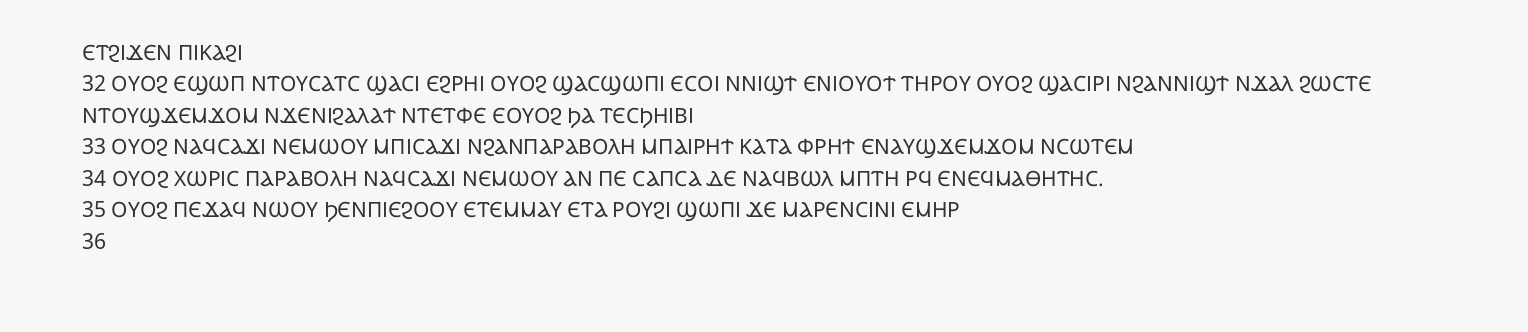ⲈⲦϨⲒϪⲈⲚ ⲠⲒⲔⲀϨⲒ
32 ⲞⲨⲞϨ ⲈϢⲰⲠ ⲚⲦⲞⲨⲤⲀⲦⲤ ϢⲀⲤⲒ ⲈϨⲢⲎⲒ ⲞⲨⲞϨ ϢⲀⲤϢⲰⲠⲒ ⲈⲤⲞⲒ ⲚⲚⲒϢϮ ⲈⲚⲒⲞⲨⲞϮ ⲦⲎⲢⲞⲨ ⲞⲨⲞϨ ϢⲀⲤⲒⲢⲒ ⲚϨⲀⲚⲚⲒϢϮ ⲚϪⲀⲖ ϨⲰⲤⲦⲈ ⲚⲦⲞⲨϢϪⲈⲘϪⲞⲘ ⲚϪⲈⲚⲒϨⲀⲖⲀϮ ⲚⲦⲈⲦⲪⲈ ⲈⲞⲨⲞϨ ϦⲀ ⲦⲈⲤϦⲎⲒⲂⲒ
33 ⲞⲨⲞϨ ⲚⲀϤⲤⲀϪⲒ ⲚⲈⲘⲰⲞⲨ ⲘⲠⲒⲤⲀϪⲒ ⲚϨⲀⲚⲠⲀⲢⲀⲂⲞⲖⲎ ⲘⲠⲀⲒⲢⲎϮ ⲔⲀⲦⲀ ⲪⲢⲎϮ ⲈⲚⲀⲨϢϪⲈⲘϪⲞⲘ ⲚⲤⲰⲦⲈⲘ
34 ⲞⲨⲞϨ ⲬⲰⲢⲒⲤ ⲠⲀⲢⲀⲂⲞⲖⲎ ⲚⲀϤⲤⲀϪⲒ ⲚⲈⲘⲰⲞⲨ ⲀⲚ ⲠⲈ ⲤⲀⲠⲤⲀ ⲆⲈ ⲚⲀϤⲂⲰⲖ ⲘⲠⲦⲎ ⲢϤ ⲈⲚⲈϤⲘⲀⲐⲎⲦⲎⲤ.
35 ⲞⲨⲞϨ ⲠⲈϪⲀϤ ⲚⲰⲞⲨ ϦⲈⲚⲠⲒⲈϨⲞⲞⲨ ⲈⲦⲈⲘⲘⲀⲨ ⲈⲦⲀ ⲢⲞⲨϨⲒ ϢⲰⲠⲒ ϪⲈ ⲘⲀⲢⲈⲚⲤⲒⲚⲒ ⲈⲘⲎⲢ
36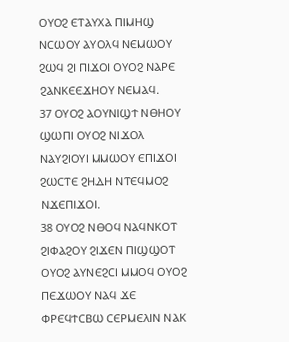ⲞⲨⲞϨ ⲈⲦⲀⲨⲬⲀ ⲠⲒⲘⲎϢ ⲚⲤⲰⲞⲨ ⲀⲨⲞⲖϤ ⲚⲈⲘⲰⲞⲨ ϨⲰϤ ϨⲒ ⲠⲒϪⲞⲒ ⲞⲨⲞϨ ⲚⲀⲢⲈ ϨⲀⲚⲔⲈⲈϪⲎⲞⲨ ⲚⲈⲘⲀϤ.
37 ⲞⲨⲞϨ ⲀⲞⲨⲚⲒϢϮ ⲚⲐⲎⲞⲨ ϢⲰⲠⲒ ⲞⲨⲞϨ ⲚⲒϪⲞⲖ ⲚⲀⲨϨⲒⲞⲨⲒ ⲘⲘⲰⲞⲨ ⲈⲠⲒϪⲞⲒ ϨⲰⲤⲦⲈ ϨⲎⲆⲎ ⲚⲦⲈϤⲘⲞϨ ⲚϪⲈⲠⲒϪⲞⲒ.
38 ⲞⲨⲞϨ ⲚⲐⲞϤ ⲚⲀϤⲚⲔⲞⲦ ϨⲒⲪⲀϨⲞⲨ ϨⲒϪⲈⲚ ⲠⲒϢϢⲞⲦ ⲞⲨⲞϨ ⲀⲨⲚⲈϨⲤⲒ ⲘⲘⲞϤ ⲞⲨⲞϨ ⲠⲈϪⲰⲞⲨ ⲚⲀϤ ϪⲈ ⲪⲢⲈϤϮⲤⲂⲰ ⲤⲈⲢⲘⲈⲖⲒⲚ ⲚⲀⲔ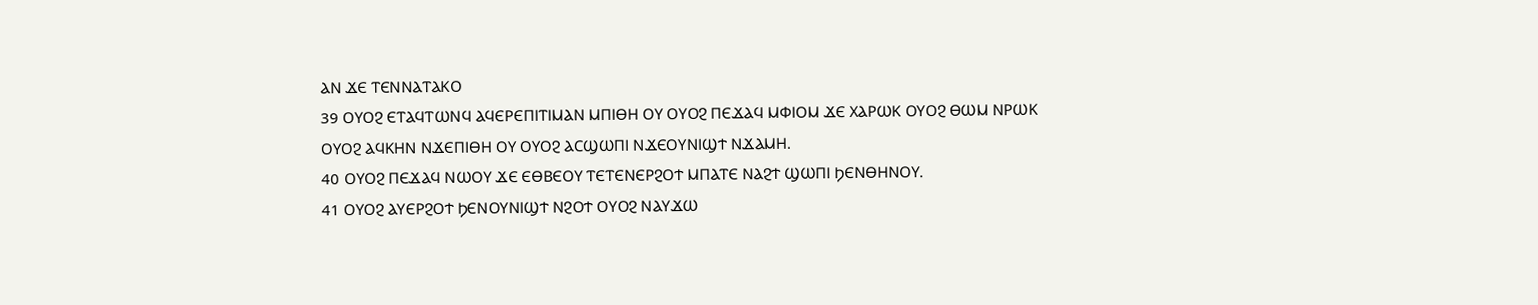ⲀⲚ ϪⲈ ⲦⲈⲚⲚⲀⲦⲀⲔⲞ
39 ⲞⲨⲞϨ ⲈⲦⲀϤⲦⲰⲚϤ ⲀϤⲈⲢⲈⲠⲒⲦⲒⲘⲀⲚ ⲘⲠⲒⲐⲎ ⲞⲨ ⲞⲨⲞϨ ⲠⲈϪⲀϤ ⲘⲪⲒⲞⲘ ϪⲈ ⲬⲀⲢⲰⲔ ⲞⲨⲞϨ ⲐⲰⲘ ⲚⲢⲰⲔ ⲞⲨⲞϨ ⲀϤⲔⲎⲚ ⲚϪⲈⲠⲒⲐⲎ ⲞⲨ ⲞⲨⲞϨ ⲀⲤϢⲰⲠⲒ ⲚϪⲈⲞⲨⲚⲒϢϮ ⲚϪⲀⲘⲎ.
40 ⲞⲨⲞϨ ⲠⲈϪⲀϤ ⲚⲰⲞⲨ ϪⲈ ⲈⲐⲂⲈⲞⲨ ⲦⲈⲦⲈⲚⲈⲢϨⲞϮ ⲘⲠⲀⲦⲈ ⲚⲀϨϮ ϢⲰⲠⲒ ϦⲈⲚⲐⲎⲚⲞⲨ.
41 ⲞⲨⲞϨ ⲀⲨⲈⲢϨⲞϮ ϦⲈⲚⲞⲨⲚⲒϢϮ ⲚϨⲞϮ ⲞⲨⲞϨ ⲚⲀⲨϪⲰ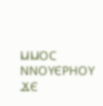ⲘⲘⲞⲤ ⲚⲚⲞⲨⲈⲢⲎⲞⲨ ϪⲈ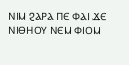ⲚⲒⲘ ϨⲀⲢⲀ ⲠⲈ ⲪⲀⲒ ϪⲈ ⲚⲒⲐⲎⲞⲨ ⲚⲈⲘ ⲪⲒⲞⲘ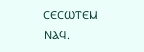ⲤⲈⲤⲰⲦⲈⲘ ⲚⲀϤ.